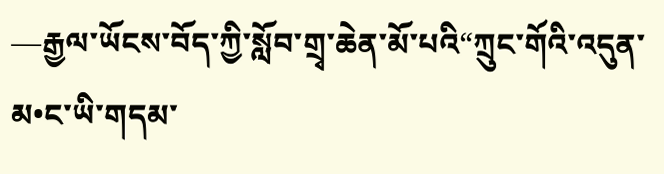—རྒྱལ་ཡོངས་བོད་ཀྱི་སློབ་གྲྭ་ཆེན་མོ་པའི“ཀྲུང་གོའི་འདུན་མ•ང་ཡི་གདམ་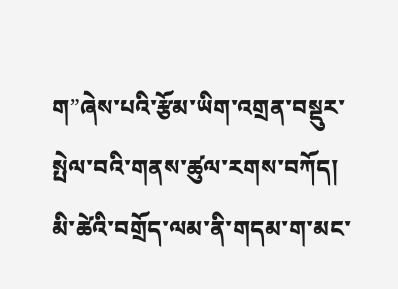ག”ཞེས་པའི་རྩོམ་ཡིག་འགྲན་བསྡུར་སྤེལ་བའི་གནས་ཚུལ་རགས་བཀོད།
མི་ཚེའི་བགྲོད་ལམ་ནི་གདམ་ག་མང་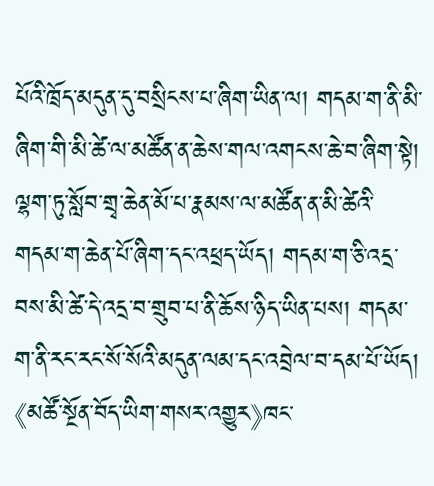པོའི་ཁྲོད་མདུན་དུ་བསྲིངས་པ་ཞིག་ཡིན་ལ། གདམ་ག་ནི་མི་ཞིག་གི་མི་ཚེ་ལ་མཚོན་ན་ཆེས་གལ་འགངས་ཆེ་བ་ཞིག་སྟེ། ལྷག་ཏུ་སློབ་གྲྭ་ཆེན་མོ་པ་རྣམས་ལ་མཚོན་ན་མི་ཚེའི་གདམ་ག་ཆེན་པོ་ཞིག་དང་འཕྲད་ཡོད། གདམ་ག་ཅི་འདྲ་བས་མི་ཚེ་དེ་འདྲ་བ་གྲུབ་པ་ནི་ཆོས་ཉིད་ཡིན་པས། གདམ་ག་ནི་རང་རང་སོ་སོའི་མདུན་ལམ་དང་འབྲེལ་བ་དམ་པོ་ཡོད། 《མཚོ་སྔོན་བོད་ཡིག་གསར་འགྱུར》ཁང་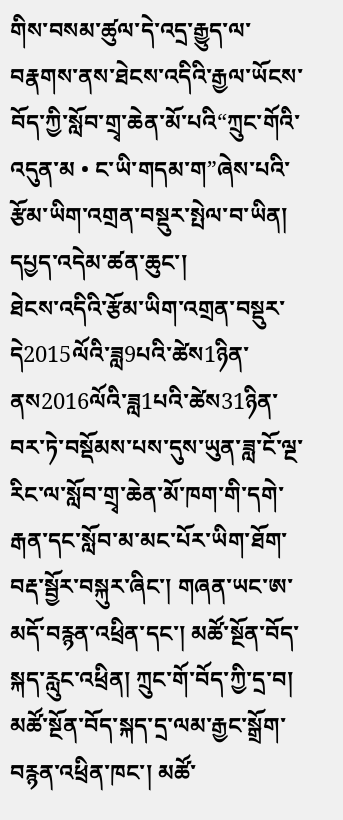གིས་བསམ་ཚུལ་དེ་འདྲ་རྒྱུད་ལ་བརྣགས་ནས་ཐེངས་འདིའི་རྒྱལ་ཡོངས་བོད་ཀྱི་སློབ་གྲྭ་ཆེན་མོ་པའི“ཀྲུང་གོའི་འདུན་མ • ང་ཡི་གདམ་ག”ཞེས་པའི་རྩོམ་ཡིག་འགྲན་བསྡུར་སྤེལ་བ་ཡིན།
དཔྱད་འདེམ་ཚན་ཆུང་།
ཐེངས་འདིའི་རྩོམ་ཡིག་འགྲན་བསྡུར་དེ2015ལོའི་ཟླ9པའི་ཚེས1ཉིན་ནས2016ལོའི་ཟླ1པའི་ཚེས31ཉིན་བར་ཏེ་བསྡོམས་པས་དུས་ཡུན་ཟླ་ངོ་ལྔ་རིང་ལ་སློབ་གྲྭ་ཆེན་མོ་ཁག་གི་དགེ་རྒན་དང་སློབ་མ་མང་པོར་ཡིག་ཐོག་བརྡ་སྦྱོར་བསྐུར་ཞིང་། གཞན་ཡང་ཨ་མདོ་བརྙན་འཕྲིན་དང་། མཚོ་སྔོན་བོད་སྐད་རླུང་འཕྲིན། ཀྲུང་གོ་བོད་ཀྱི་དྲ་བ། མཚོ་སྔོན་བོད་སྐད་དྲ་ལམ་རྒྱང་སྒྲོག་བརྙན་འཕྲིན་ཁང་། མཚོ་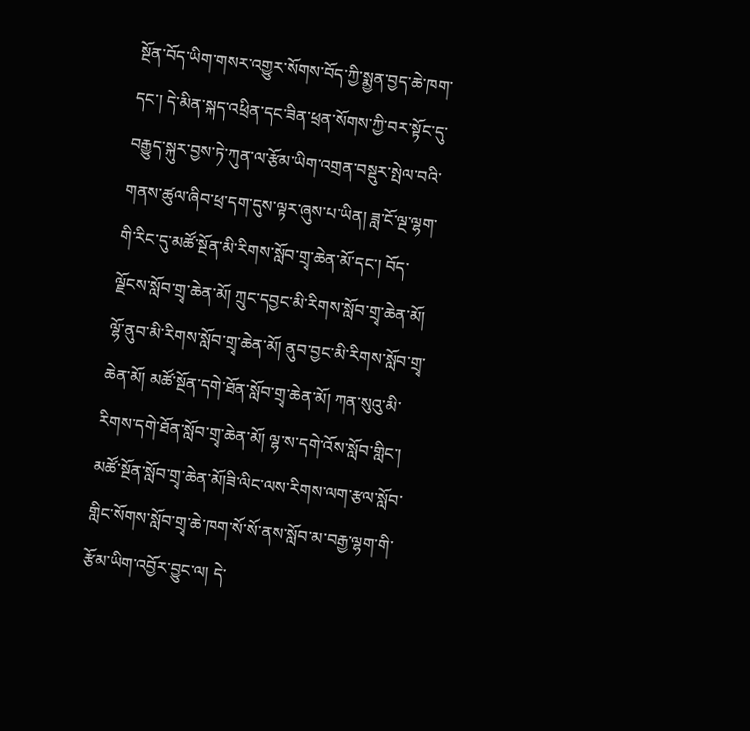སྔོན་བོད་ཡིག་གསར་འགྱུར་སོགས་བོད་ཀྱི་སྨྱན་བྱད་ཆེ་ཁག་དང་། དེ་མིན་སྐད་འཕྲིན་དང་ཟིན་ཕྲན་སོགས་ཀྱི་བར་སྟོང་དུ་བརྒྱུད་སྐུར་བྱས་ཏེ་ཀུན་ལ་རྩོམ་ཡིག་འགྲན་བསྡུར་སྤེལ་བའི་གནས་ཚུལ་ཞིབ་ཕྲ་དག་དུས་ལྟར་ཞུས་པ་ཡིན། ཟླ་ངོ་ལྔ་ལྷག་གི་རིང་དུ་མཚོ་སྔོན་མི་རིགས་སློབ་གྲྭ་ཆེན་མོ་དང་། བོད་ལྗོངས་སློབ་གྲྭ་ཆེན་མོ། ཀྲུང་དབྱང་མི་རིགས་སློབ་གྲྭ་ཆེན་མོ། ལྷོ་ནུབ་མི་རིགས་སློབ་གྲྭ་ཆེན་མོ། ནུབ་བྱང་མི་རིགས་སློབ་གྲྭ་ཆེན་མོ། མཚོ་སྔོན་དགེ་ཐོན་སློབ་གྲྭ་ཆེན་མོ། ཀན་སུའུ་མི་རིགས་དགེ་ཐོན་སློབ་གྲྭ་ཆེན་མོ། ལྷ་ས་དགེ་འོས་སློབ་གླིང་། མཚོ་སྔོན་སློབ་གྲྭ་ཆེན་མོ།ཟི་ལིང་ལས་རིགས་ལག་རྩལ་སློབ་གླིང་སོགས་སློབ་གྲྭ་ཆེ་ཁག་སོ་སོ་ནས་སློབ་མ་བརྒྱ་ལྷག་གི་རྩོམ་ཡིག་འབྱོར་བྱུང་ལ། དེ་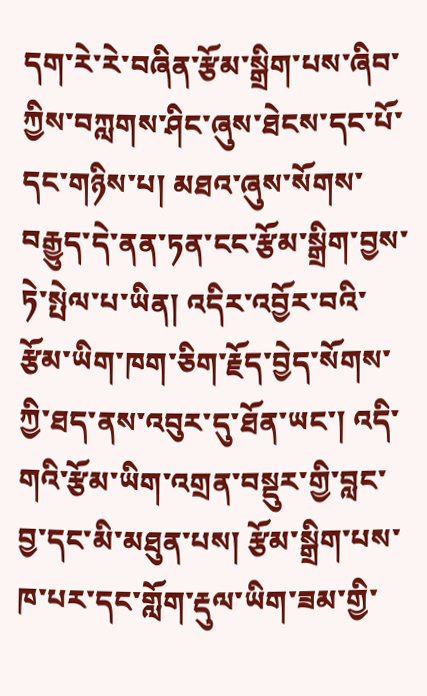དག་རེ་རེ་བཞིན་རྩོམ་སྒྲིག་པས་ཞིབ་ཀྱིས་བཀླགས་ཤིང་ཞུས་ཐེངས་དང་པོ་དང་གཉིས་པ། མཐའ་ཞུས་སོགས་བརྒྱུད་དེ་ནན་ཏན་ངང་རྩོམ་སྒྲིག་བྱས་ཏེ་སྤེལ་པ་ཡིན། འདིར་འབྱོར་བའི་རྩོམ་ཡིག་ཁག་ཅིག་རྗོད་བྱེད་སོགས་ཀྱི་ཐད་ནས་འབུར་དུ་ཐོན་ཡང་། འདི་གའི་རྩོམ་ཡིག་འགྲན་བསྡུར་གྱི་བླང་བྱ་དང་མི་མཐུན་པས། རྩོམ་སྒྲིག་པས་ཁ་པར་དང་གློག་རྡུལ་ཡིག་ཟམ་གྱི་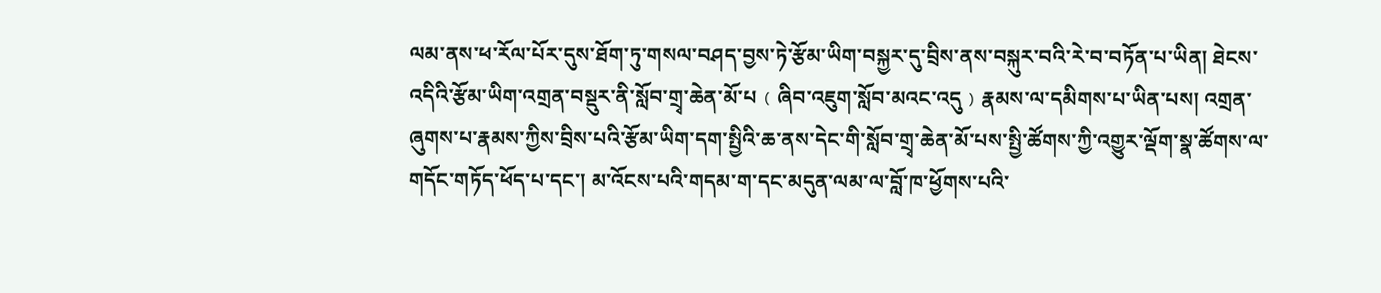ལམ་ནས་ཕ་རོལ་པོར་དུས་ཐོག་ཏུ་གསལ་བཤད་བྱས་ཏེ་རྩོམ་ཡིག་བསྐྱར་དུ་བྲིས་ནས་བསྐུར་བའི་རེ་བ་བཏོན་པ་ཡིན། ཐེངས་འདིའི་རྩོམ་ཡིག་འགྲན་བསྡུར་ནི་སློབ་གྲྭ་ཆེན་མོ་པ﹙ཞིབ་འཇུག་སློབ་མའང་འདུ﹚རྣམས་ལ་དམིགས་པ་ཡིན་པས། འགྲན་ཞུགས་པ་རྣམས་ཀྱིས་བྲིས་པའི་རྩོམ་ཡིག་དག་སྤྱིའི་ཆ་ནས་དེང་གི་སློབ་གྲྭ་ཆེན་མོ་པས་སྤྱི་ཚོགས་ཀྱི་འགྱུར་ལྡོག་སྣ་ཚོགས་ལ་གདོང་གཏོད་ཕོད་པ་དང་། མ་འོངས་པའི་གདམ་ག་དང་མདུན་ལམ་ལ་བློ་ཁ་ཕྱོགས་པའི་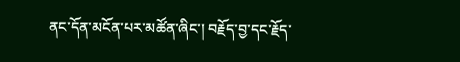ནང་དོན་མངོན་པར་མཚོན་ཞིང་། བརྗོད་བྱ་དང་རྗོད་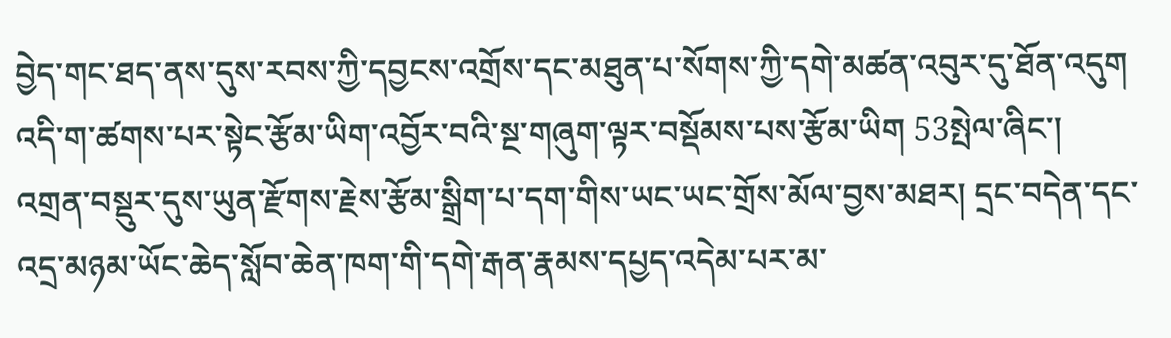བྱེད་གང་ཐད་ནས་དུས་རབས་ཀྱི་དབྱངས་འགྲོས་དང་མཐུན་པ་སོགས་ཀྱི་དགེ་མཚན་འབུར་དུ་ཐོན་འདུག འདི་ག་ཚགས་པར་སྟེང་རྩོམ་ཡིག་འབྱོར་བའི་སྔ་གཞུག་ལྟར་བསྡོམས་པས་རྩོམ་ཡིག 53སྤེལ་ཞིང་། འགྲན་བསྡུར་དུས་ཡུན་རྫོགས་རྗེས་རྩོམ་སྒྲིག་པ་དག་གིས་ཡང་ཡང་གྲོས་མོལ་བྱས་མཐར། དྲང་བདེན་དང་འདྲ་མཉམ་ཡོང་ཆེད་སློབ་ཆེན་ཁག་གི་དགེ་རྒན་རྣམས་དཔྱད་འདེམ་པར་མ་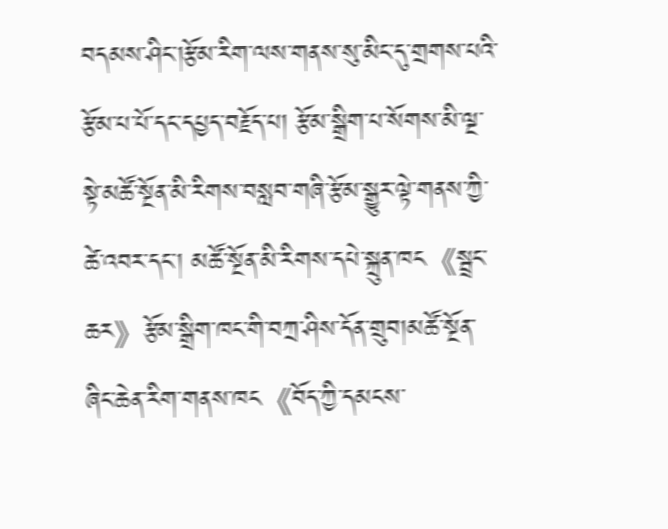བདམས་ཤིང་།རྩོམ་རིག་ལས་གནས་སུ་མིང་དུ་གྲགས་པའི་རྩོམ་པ་པོ་དང་དཔྱད་བརྗོད་པ། རྩོམ་སྒྲིག་པ་སོགས་མི་ལྔ་སྟེ་མཚོ་སྔོན་མི་རིགས་བསླབ་གཞི་རྩོམ་སྒྱུར་ལྟེ་གནས་ཀྱི་ཚེ་འབར་དང་། མཚོ་སྔོན་མི་རིགས་དཔེ་སྐྲུན་ཁང《སྦྲང་ཆར》རྩོམ་སྒྲིག་ཁང་གི་བཀྲ་ཤིས་དོན་གྲུབ།མཚོ་སྔོན་ཞིང་ཆེན་རིག་གནས་ཁང《བོད་ཀྱི་དམངས་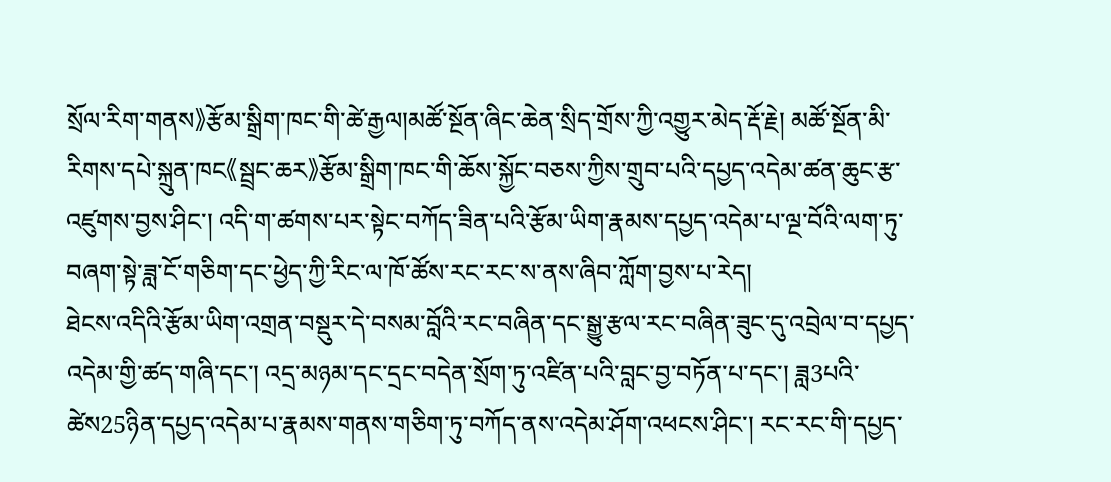སྲོལ་རིག་གནས》རྩོམ་སྒྲིག་ཁང་གི་ཚེ་རྒྱལ།མཚོ་སྔོན་ཞིང་ཆེན་སྲིད་གྲོས་ཀྱི་འགྱུར་མེད་རྡོ་རྗེ། མཚོ་སྔོན་མི་རིགས་དཔེ་སྐྲུན་ཁང《སྦྲང་ཆར》རྩོམ་སྒྲིག་ཁང་གི་ཆོས་སྐྱོང་བཅས་ཀྱིས་གྲུབ་པའི་དཔྱད་འདེམ་ཚན་ཆུང་རྩ་འཛུགས་བྱས་ཤིང་། འདི་ག་ཚགས་པར་སྟེང་བཀོད་ཟིན་པའི་རྩོམ་ཡིག་རྣམས་དཔྱད་འདེམ་པ་ལྔ་བོའི་ལག་ཏུ་བཞག་སྟེ་ཟླ་ངོ་གཅིག་དང་ཕྱེད་ཀྱི་རིང་ལ་ཁོ་ཚོས་རང་རང་ས་ནས་ཞིབ་ཀློག་བྱས་པ་རེད།
ཐེངས་འདིའི་རྩོམ་ཡིག་འགྲན་བསྡུར་དེ་བསམ་བློའི་རང་བཞིན་དང་སྒྱུ་རྩལ་རང་བཞིན་ཟུང་དུ་འབྲེལ་བ་དཔྱད་འདེམ་གྱི་ཚད་གཞི་དང་། འདྲ་མཉམ་དང་དྲང་བདེན་སྲོག་ཏུ་འཛིན་པའི་བླང་བྱ་བཏོན་པ་དང་། ཟླ3པའི་ཚེས25ཉིན་དཔྱད་འདེམ་པ་རྣམས་གནས་གཅིག་ཏུ་བཀོད་ནས་འདེམ་ཤོག་འཕངས་ཤིང་། རང་རང་གི་དཔྱད་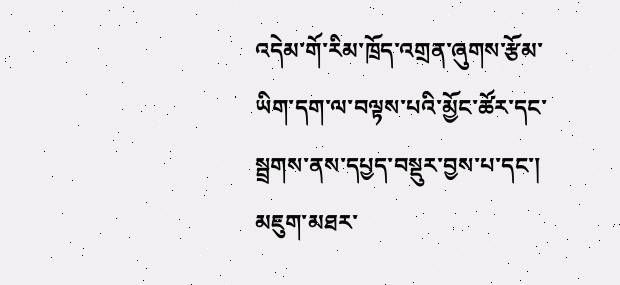འདེམ་གོ་རིམ་ཁྲོད་འགྲན་ཞུགས་རྩོམ་ཡིག་དག་ལ་བལྟས་པའི་མྱོང་ཚོར་དང་སྦྲགས་ནས་དཔྱད་བསྡུར་བྱས་པ་དང་། མཇུག་མཐར་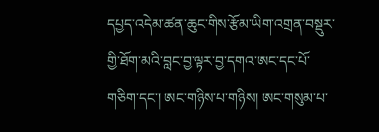དཔྱད་འདེམ་ཚན་ཆུང་གིས་རྩོམ་ཡིག་འགྲན་བསྡུར་གྱི་ཐོག་མའི་བླང་བྱ་ལྟར་བྱ་དགའ་ཨང་དང་པོ་གཅིག་དང་། ཨང་གཉིས་པ་གཉིས། ཨང་གསུམ་པ་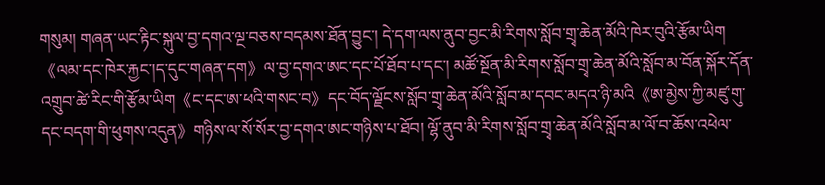གསུམ། གཞན་ཡང་རྟིང་སྐུལ་བྱ་དགའ་ལྔ་བཅས་བདམས་ཐོན་བྱུང་། དེ་དག་ལས་ནུབ་བྱང་མི་རིགས་སློབ་གྲྭ་ཆེན་མོའི་ཁེར་བུའི་རྩོམ་ཡིག《ལམ་དང་ཁེར་རྐྱང་།ད་དུང་གཞན་དག》ལ་བྱ་དགའ་ཨང་དང་པོ་ཐོབ་པ་དང་། མཚོ་སྔོན་མི་རིགས་སློབ་གྲྭ་ཆེན་མོའི་སློབ་མ་བོན་སྐོར་དོན་འགྲུབ་ཚེ་རིང་གི་རྩོམ་ཡིག《ང་དང་ཨ་ཕའི་གསང་བ》དང་བོད་ལྗོངས་སློབ་གྲྭ་ཆེན་མོའི་སློབ་མ་དབང་མདའ་ཉི་མའི《ཨ་མྱེས་ཀྱི་མཛུ་གུ་དང་བདག་གི་ཕུགས་འདུན》གཉིས་ལ་སོ་སོར་བྱ་དགའ་ཨང་གཉིས་པ་ཐོབ། ལྷོ་ནུབ་མི་རིགས་སློབ་གྲྭ་ཆེན་མོའི་སློབ་མ་ལོ་བ་ཆོས་འཕེལ་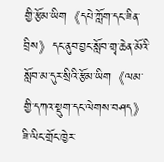གྱི་རྩོམ་ཡིག《དཔེ་ཀློག་དང་ཟིན་བྲིས》དང་ནུབ་བྱང་སློབ་གྲྭ་ཆེན་མོའི་སློབ་མ་དུར་སྲིའི་རྩོམ་ཡིག《ལམ་གྱི་དཀའ་སྡུག་དང་ལེགས་བཤད》ཟི་ལིང་གྲོང་ཁྱེར་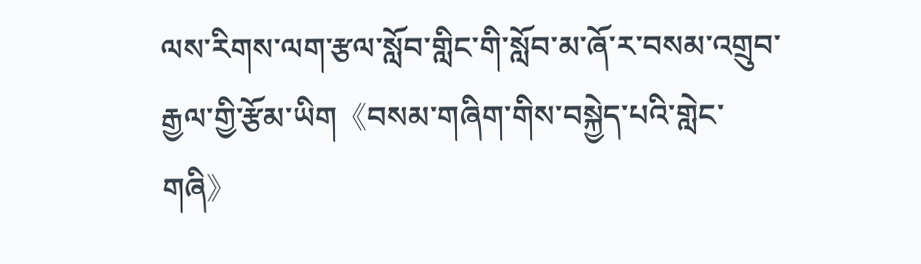ལས་རིགས་ལག་རྩལ་སློབ་གླིང་གི་སློབ་མ་ཞོ་ར་བསམ་འགྲུབ་རྒྱལ་གྱི་རྩོམ་ཡིག《བསམ་གཞིག་གིས་བསྐྱེད་པའི་གླེང་གཞི》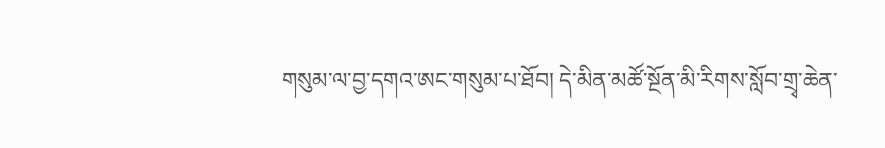གསུམ་ལ་བྱ་དགའ་ཨང་གསུམ་པ་ཐོབ། དེ་མིན་མཚོ་སྔོན་མི་རིགས་སློབ་གྲྭ་ཆེན་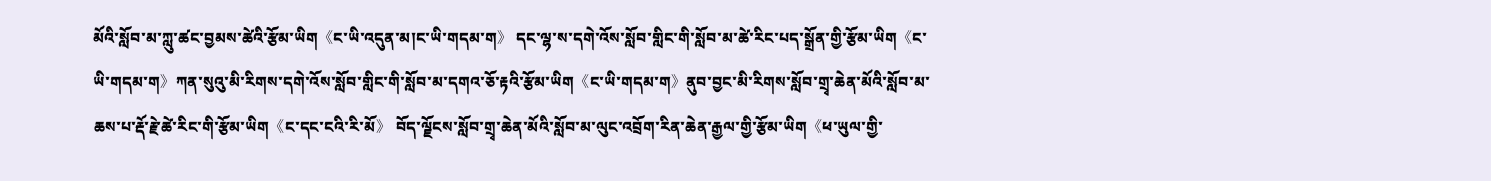མོའི་སློབ་མ་ཀླུ་ཚང་བྱམས་ཚེའི་རྩོམ་ཡིག《ང་ཡི་འདུན་མ།ང་ཡི་གདམ་ག》 དང་ལྷ་ས་དགེ་འོས་སློབ་གླིང་གི་སློབ་མ་ཚེ་རིང་པད་སྒྲོན་གྱི་རྩོམ་ཡིག《ང་ཡི་གདམ་ག》ཀན་སུའུ་མི་རིགས་དགེ་འོས་སློབ་གླིང་གི་སློབ་མ་དགའ་ཅོ་རྟའི་རྩོམ་ཡིག《ང་ཡི་གདམ་ག》ནུབ་བྱང་མི་རིགས་སློབ་གྲྭ་ཆེན་མོའི་སློབ་མ་ཆས་པ་རྡོ་རྗེ་ཚེ་རིང་གི་རྩོམ་ཡིག《ང་དང་ངའི་རི་མོ》 བོད་ལྗོངས་སློབ་གྲྭ་ཆེན་མོའི་སློབ་མ་ལུང་འབྲོག་རིན་ཆེན་རྒྱལ་གྱི་རྩོམ་ཡིག《ཕ་ཡུལ་གྱི་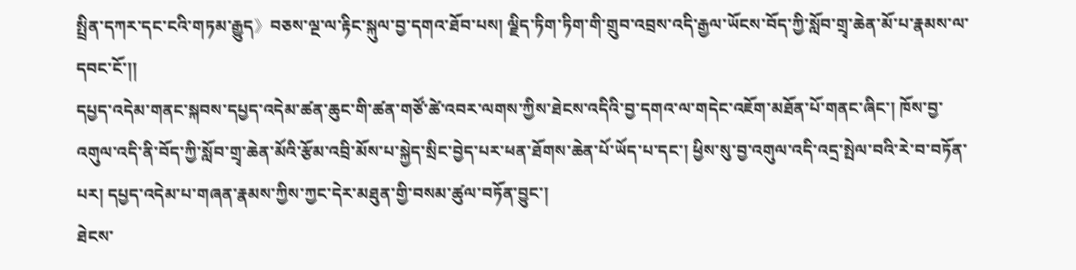སྤྲིན་དཀར་དང་ངའི་གཏམ་རྒྱུད》བཅས་ལྔ་ལ་རྟིང་སྐུལ་བྱ་དགའ་ཐོབ་པས། ལྗིད་ཏིག་ཏིག་གི་གྲུབ་འབྲས་འདི་རྒྱལ་ཡོངས་བོད་ཀྱི་སློབ་གྲྭ་ཆེན་མོ་པ་རྣམས་ལ་དབང་ངོ་།།
དཔྱད་འདེམ་གནང་སྐབས་དཔྱད་འདེམ་ཚན་ཆུང་གི་ཚན་གཙོ་ཚེ་འབར་ལགས་ཀྱིས་ཐེངས་འདིའི་བྱ་དགའ་ལ་གདེང་འཇོག་མཐོན་པོ་གནང་ཞིང་། ཁོས་བྱ་འགུལ་འདི་ནི་བོད་ཀྱི་སློབ་གྲྭ་ཆེན་མོའི་རྩོམ་འབྲི་མོས་པ་སྐྱེད་སྲིང་བྱེད་པར་ཕན་ཐོགས་ཆེན་པོ་ཡོད་པ་དང་། ཕྱིས་སུ་བྱ་འགུལ་འདི་འདྲ་སྤེལ་བའི་རེ་བ་བཏོན་པར། དཔྱད་འདེམ་པ་གཞན་རྣམས་ཀྱིས་ཀྱང་དེར་མཐུན་གྱི་བསམ་ཚུལ་བཏོན་བྱུང་།
ཐེངས་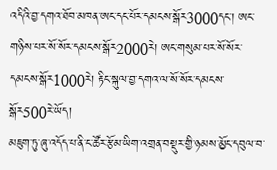འདིའི་བྱ་དགའ་ཐོབ་མཁན་ཨང་དང་པོར་དམངས་སྒོར3000དང་། ཨང་གཉིས་པར་སོ་སོར་དམངས་སྒོར2000རེ། ཨང་གསུམ་པར་སོ་སོར་དམངས་སྒོར1000རེ། རྟིང་སྐུལ་བྱ་དགའ་ལ་སོ་སོར་དམངས་སྒོར500རེ་ཡོད།
མཇུག་ཏུ་ཞུ་འདོད་པ་ནི་ང་ཚོར་རྩོམ་ཡིག་འགྲན་བསྡུར་གྱི་ཉམས་མྱོང་དབུལ་བ་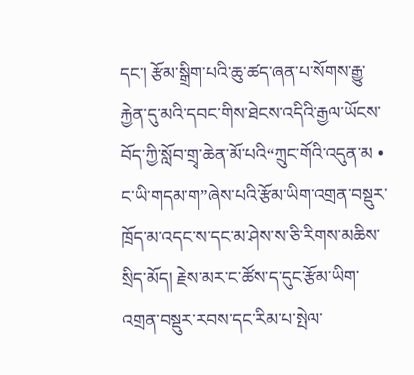དང་། རྩོམ་སྒྲིག་པའི་ཆུ་ཚད་ཞན་པ་སོགས་རྒྱུ་རྐྱེན་དུ་མའི་དབང་གིས་ཐེངས་འདིའི་རྒྱལ་ཡོངས་བོད་ཀྱི་སློབ་གྲྭ་ཆེན་མོ་པའི“ཀྲུང་གོའི་འདུན་མ • ང་ཡི་གདམ་ག”ཞེས་པའི་རྩོམ་ཡིག་འགྲན་བསྡུར་ཁྲོད་མ་འདང་ས་དང་མ་ཤེས་ས་ཅི་རིགས་མཆིས་སྲིད་མོད། རྗེས་མར་ང་ཚོས་ད་དུང་རྩོམ་ཡིག་འགྲན་བསྡུར་རབས་དང་རིམ་པ་སྤེལ་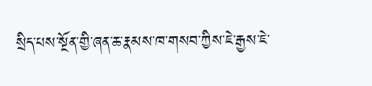སྲིད་པས་སྔོན་གྱི་ཞན་ཆ་རྣམས་ཁ་གསབ་ཀྱིས་ཇེ་རྒྱས་ཇེ་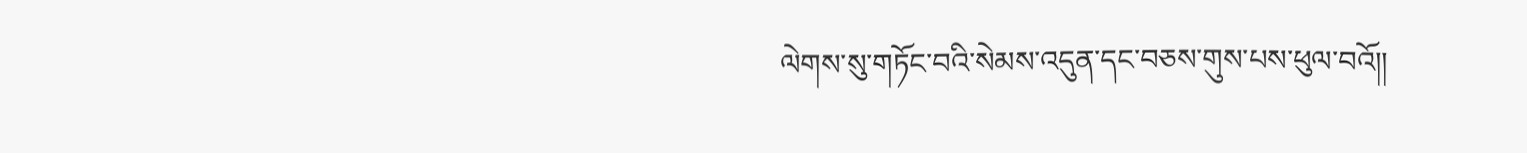ལེགས་སུ་གཏོང་བའི་སེམས་འདུན་དང་བཅས་གུས་པས་ཕུལ་བའོ།།